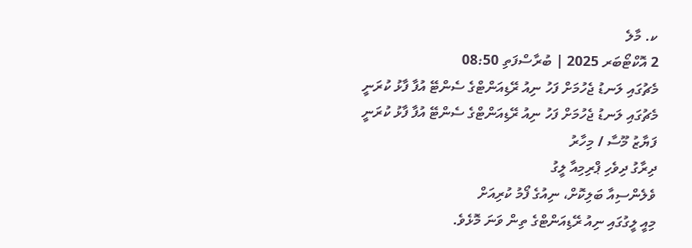ކ. މާލެ
2 އޮކްޓޯބަރ 2025 | ބުރާސްފަތި 08:50
މެޗުގައި ލަނޑު ޖެހުމަށް ފަހު ނިއު ރޭޑިއަންޓްގެ ސެންޓޭ އުފާ ފާޅު ކުރަނީ
މެޗުގައި ލަނޑު ޖެހުމަށް ފަހު ނިއު ރޭޑިއަންޓްގެ ސެންޓޭ އުފާ ފާޅު ކުރަނީ
ފަޔާޒު މޫސާ / މިހާރު
ދިރާގު ދިވެހި ޕްރިމިއާ ލީގު
ވެލެންސިއާ ބަލިކޮށް، ނިއުގެ ފޯމު ކުރިއަށް
މިއީ ލީގުގައި ނިއު ރޭޑިއަންޓްގެ ތިން ވަނަ މޮޅެވެ.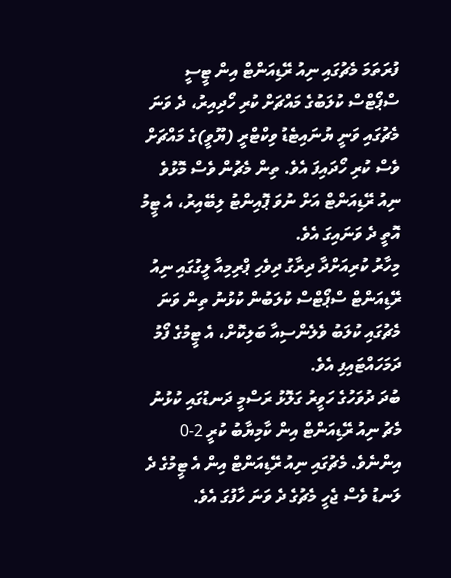ފުރަތަމަ މެޗުގައި ނިއު ރޭޑިއަންޓް އިން ޓީސީ ސްޕޯޓްސް ކުލަބުގެ މައްޗަށް ކުރި ހޯދިއިރު، ދެ ވަނަ މެޗުގައި ވަނީ ޔުނައިޓެޑު ވިކްޓްރީ (ޔޫވީ)ގެ މައްޗަށް ވެސް ކުރި ހޯދައިފަ އެވެ. ތިން މެޗުން ވެސް މޮޅުވެ ނިއު ރޭޑިއަންޓް އަށް ނުވަ ޕޮއިންޓު ލިބޭއިރު، އެ ޓީމު އޮތީ ދެ ވަނައިގަ އެވެ.
މިހާރު ކުރިއަށްދާ ދިރާގު ދިވެހި ޕްރިމިއާ ލީގުގައި ނިއު ރޭޑިއަންޓް ސްޕޯޓްސް ކުލަބުން ކުޅުނު ތިން ވަނަ މެޗުގައި ކުލަބު ވެލެންސިއާ ބަލިކޮށް، އެ ޓީމުގެ ފޯމު ދަމަހައްޓައިފި އެވެ.
ބުދަ ދުވަހުގެ ހަވީރު ގަލޮޅު ރަސްމީ ދަނޑުގައި ކުޅުނު މެޗު ނިއު ރޭޑިއަންޓް އިން ކާމިޔާބު ކުރީ 2-0 އިންނެވެ. މެޗުގައި ނިއު ރޭޑިއަންޓް އިން އެ ޓީމުގެ ދެ ލަނޑު ވެސް ޖެހީ މެޗުގެ ދެ ވަނަ ހާފުގަ އެވެ.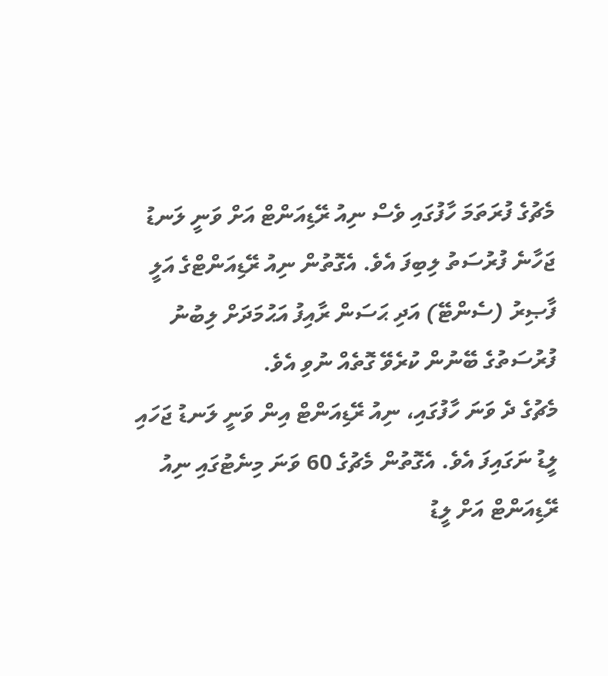މެޗުގެ ފުރަތަމަ ހާފުގައި ވެސް ނިއު ރޭޑިއަންޓް އަށް ވަނީ ލަނޑު ޖަހާނެ ފުރުސަތު ލިބިފަ އެވެ. އެގޮތުން ނިއު ރޭޑިއަންޓްގެ އަލީ ފާޞިރު (ސެންޓޭ) އަދި ޙަސަން ރާއިފު އަޙުމަދަށް ލިބުނު ފުރުސަތުގެ ބޭނުން ކުރެވޭ ގޮތެއް ނުވި އެވެ.
މެޗުގެ ދެ ވަނަ ހާފުގައި، ނިއު ރޭޑިއަންޓް އިން ވަނީ ލަނޑު ޖަހައި ލީޑު ނަގައިފަ އެވެ. އެގޮތުން މެޗުގެ 60 ވަނަ މިނެޓުގައި ނިއު ރޭޑިއަންޓް އަށް ލީޑު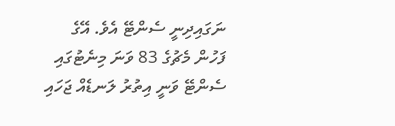ނަގައިދިނީ ސެންޓޭ އެވެ. އޭގެ ފަހުން މެޗުގެ 83 ވަނަ މިނެޓުގައި ސެންޓޭ ވަނީ އިތުރު ލަނޑެއް ޖަހައި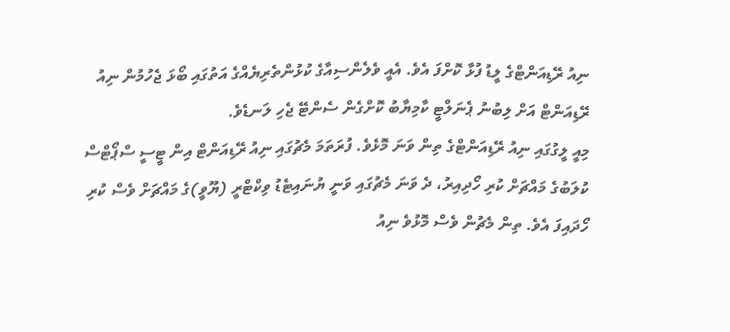ނިއު ރޭޑިއަންޓްގެ ލީޑު ފުޅާ ކޮށްފަ އެވެ. އެއީ ވެލެންސިއާގެ ކުޅުންތެރިޔެއްގެ އަތުގައި ބޯޅަ ޖެހުމުން ނިއު ރޭޑިއަންޓް އަށް ލިބުނު ޕެނަލްޓީ ކާމިޔާބު ކޮށްގެން ސެންޓޭ ޖެހި ލަނޑެވެ.
މިއީ ލީގުގައި ނިއު ރޭޑިއަންޓްގެ ތިން ވަނަ މޮޅެވެ. ފުރަތަމަ މެޗުގައި ނިއު ރޭޑިއަންޓް އިން ޓީސީ ސްޕޯޓްސް ކުލަބުގެ މައްޗަށް ކުރި ހޯދިއިރު، ދެ ވަނަ މެޗުގައި ވަނީ ޔުނައިޓެޑު ވިކްޓްރީ (ޔޫވީ)ގެ މައްޗަށް ވެސް ކުރި ހޯދައިފަ އެވެ. ތިން މެޗުން ވެސް މޮޅުވެ ނިއު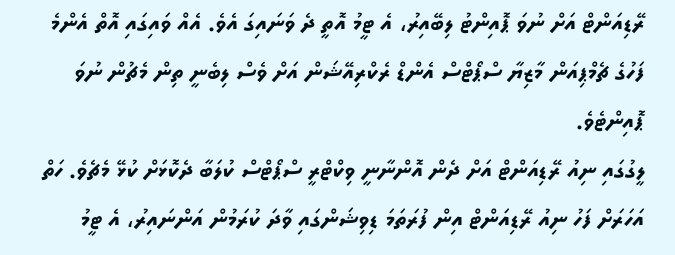ރޭޑިއަންޓް އަށް ނުވަ ޕޮއިންޓު ލިބޭއިރު، އެ ޓީމު އޮތީ ދެ ވަނައިގަ އެވެ. އެއް ވައިގައި އޮތް އެންމެ ފަހުގެ ޗެމްޕިއަން މާޒިޔާ ސްޕޯޓްސް އެންޑް ރެކްރިއޭޝަން އަށް ވެސް ލިބެނީ ތިން މެޗުން ނުވަ ޕޮއިންޓެވެ.
ލީގުގައި ނިއު ރޭޑިއަންޓް އަށް ދެން އޮންނާނީ ވިކްޓްރީ ސްޕޯޓްސް ކުލަބާ ދެކޮޅަށް ކުޅޭ މެޗެވެ. ހަތް އަހަރަށް ފަހު ނިއު ރޭޑިއަންޓް އިން ފުރަތަމަ ޑިވިޝަންގައި ވާދަ ކުރަމުން އަންނައިރު، އެ ޓީމު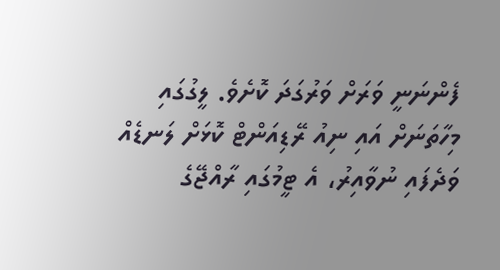ފެންނަނީ ވަރަށް ވަރުގަދަ ކޮށެވެ. ލީގުގައި މިހާތަނަށް އައި ނިއު ރޭޑިއަންޓް ކޮޅަށް ލަނޑެއް ވަދެފައި ނުވާއިރު، އެ ޓީމުގައި ރާއްޖޭގެ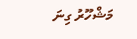މަޝްހޫރު ގިނަ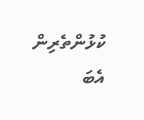ކުޅުންތެރިން އެބަ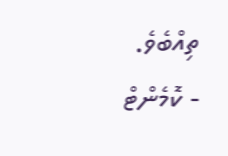ތިއްބެވެ.
- ކޮމެންޓް